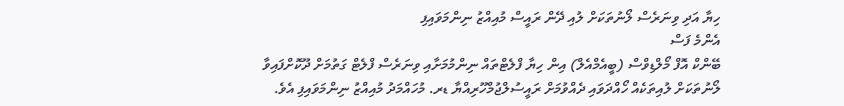ހިޔާ އަދި ވިނަރެސް ލޯނުތަކަށް ލުއި ދޭން ރައީސް މުއިއްޒު ނިންމަވައިފި
އެންމެ ފަސް
ބޭންކް އޮފް މޯލްޑިވްސް (ބީއެމްއެލް) އިން ހިޔާ ފްލެޓްތައް ނިންމުމަށާއި ވިނަރެސް ފްލެޓް ގަތުމަށް ދޫކޮށްފައިވާ ލޯނުތަކަށް ލުއިތަކެއް ހޯއްދަވައި ދެއްވުމަށް ރައީސުލްޖުމްހޫރިއްޔާ ޑރ. މުހައްމަދު މުއިއްޒު ނިންމަވައިފި އެވެ.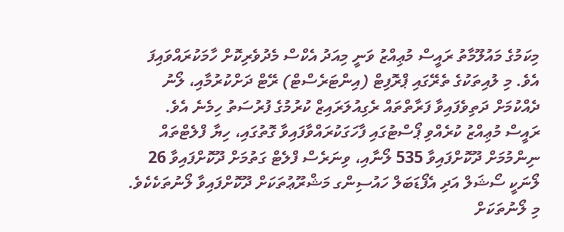މިކަމުގެ މައުލޫމާތު ރައީސް މުޢިއްޒު ވަނީ މިއަދު އެކްސް މެދުވެރިކޮށް ހާމަކުރައްވައިފަ އެވެ. މި ލުއިތަކުގެ ތެރޭގައި ޕްރޮފިޓް (އިންޓަރެސްޓް) ރޭޓް ދަށްކުރުމާއި، ލޯނު ދެއްކުމަށް ދަތިވެފައިވާ ފަރާތްތައް ރެގިއުލަރައިޒް ކުރުމުގެ ފުރުސަތު ހިމެނެ އެވެ.
ރައީސް މުޢިއްޒު ކުރެއްވި ޕޯސްޓުގައި ފާހަގަކުރައްވާފައިވާ ގޮތުގައި، ހިޔާ ފްލެޓްތައް ނިންމުމަށް ދޫކޮށްފައިވާ 535 ލޯނާއި، ވިނަރެސް ފްލެޓް ގަތުމަށް ދޫކޮށްފައިވާ 26 ލޯނަކީ ސޯޝަލް އަދި އެފޯޑަބަލް ހައުސިންގ މަޝްރޫޢުތަކަށް ދޫކޮށްފައިވާ ލޯނުތަކެކެވެ. މި ލޯނުތަކަށް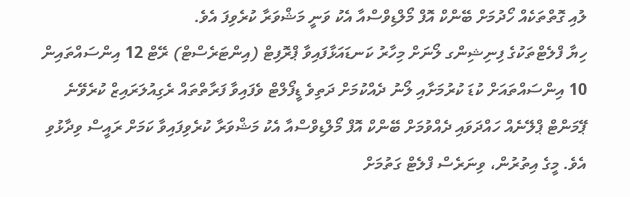ލުއި ގޮތްތަކެއް ހޯދުމަށް ބޭންކް އޮފް މޯލްޑިވްސްއާ އެކު ވަނީ މަޝްވަރާ ކުރެވިފަ އެވެ.
ހިޔާ ފްލެޓްތަކުގެ ފިނިޝިންގ ލޯނަށް މިހާރު ކަނޑައަޅާފައިވާ ޕްރޮފިޓް (އިންޓަރެސްޓް) ރޭޓް 12 އިންސައްތައިން 10 އިންސައްތައަށް ކުޑަ ކުރުމަށާއި ލޯނު ދެއްކުމަށް ދަތިވެ ޑީފޯލްޓް ވެފައިވާ ފަރާތްތައް ރެގިއުލަރައިޒް ކުރެވޭނެ ޕޭމަންޓް ޕްލޭނެއް ހައްދަވައި ދެއްވުމަށް ބޭންކް އޮފް މޯލްޑިވްސްއާ އެކު މަޝްވަރާ ކުރެވިފައިވާ ކަމަށް ރައީސް ވިދާޅުވި އެވެ. މީގެ އިތުރުން، ވިނަރެސް ފްލެޓް ގަތުމަށް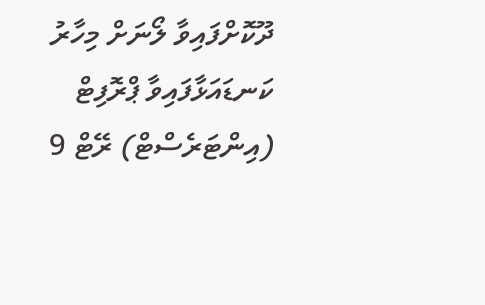ދޫކޮށްފައިވާ ލޯނަށް މިހާރު ކަނޑައަޅާފައިވާ ޕްރޮފިޓް (އިންޓަރެސްޓް) ރޭޓް 9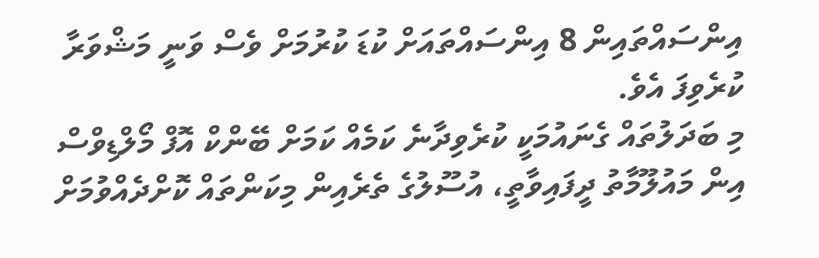އިންސައްތައިން 8 އިންސައްތައަށް ކުޑަ ކުރުމަށް ވެސް ވަނީ މަޝްވަރާ ކުރެވިފަ އެވެ.
މި ބަދަލުތައް ގެނައުމަކީ ކުރެވިދާނެ ކަމެއް ކަމަށް ބޭންކް އޮފް މޯލްޑިވްސް އިން މައުލޫމާތު ދީފައިވާތީ، އުސޫލުގެ ތެރެއިން މިކަންތައް ކޮށްދެއްވުމަށް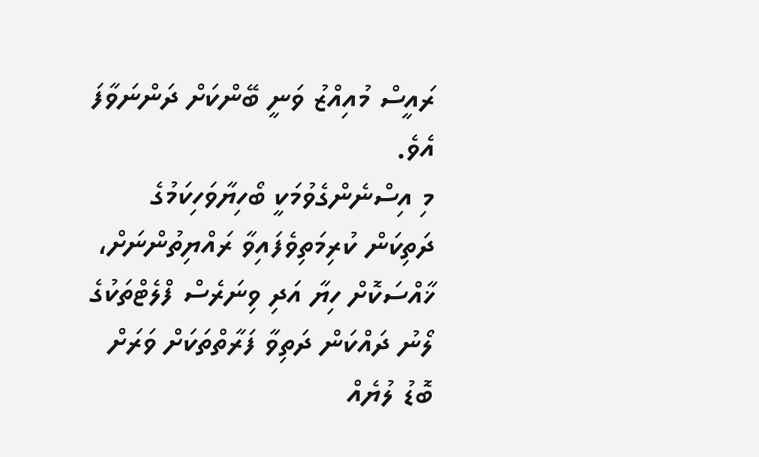ރައީސް މުއިއްޒު ވަނީ ބޭންކަށް ދަންނަވާފަ އެވެ.
މި އިސްނެންގެވުމަކީ ބޯހިޔާވަހިކަމުގެ ދަތިކަން ކުރިމަތިވެފައިވާ ރައްޔިތުންނަށް، ޚާއްސަކޮށް ހިޔާ އަދި ވިނަރެސް ފްލެޓްތަކުގެ ލޯނު ދައްކަން ދަތިވާ ފަރާތްތަކަށް ވަރަށް ބޮޑު ލުޔެއް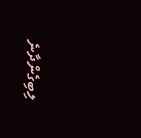ލިބިގެންދާނެ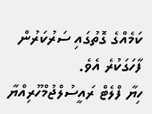ކަމެއްގެ ގޮތުގައި ސަރުކަރުން ފާހަގަކުރެ އެވެ.
ހިޔާ ފްލެޓް ރައީސުލްޖުމްހޫރިއްޔާ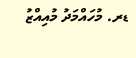ޑރ. މުހައްމަދު މުއިއްޒު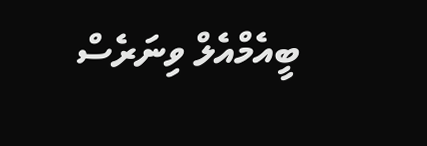ބީއެމްއެލް ވިނަރެސް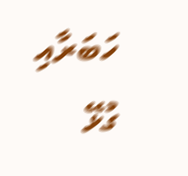ހަބަރާއި ގުޅޭ